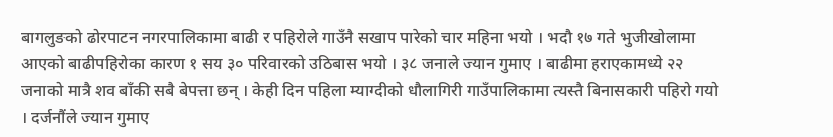बागलुङको ढोरपाटन नगरपालिकामा बाढी र पहिरोले गाउँनै सखाप पारेको चार महिना भयो । भदौ १७ गते भुजीखोलामा आएको बाढीपहिरोका कारण १ सय ३० परिवारको उठिबास भयो । ३८ जनाले ज्यान गुमाए । बाढीमा हराएकामध्ये २२ जनाको मात्रै शव बाँकी सबै बेपत्ता छन् । केही दिन पहिला म्याग्दीको धौलागिरी गाउँपालिकामा त्यस्तै बिनासकारी पहिरो गयो । दर्जनौंले ज्यान गुमाए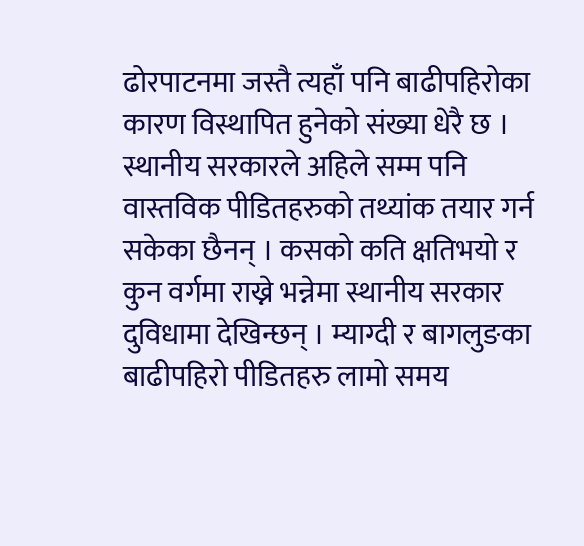ढोरपाटनमा जस्तै त्यहाँ पनि बाढीपहिरोका कारण विस्थापित हुनेको संख्या धेरै छ । स्थानीय सरकारले अहिले सम्म पनि वास्तविक पीडितहरुको तथ्यांक तयार गर्न सकेका छैनन् । कसको कति क्षतिभयो र कुन वर्गमा राख्ने भन्नेमा स्थानीय सरकार दुविधामा देखिन्छन् । म्याग्दी र बागलुङका बाढीपहिरो पीडितहरु लामो समय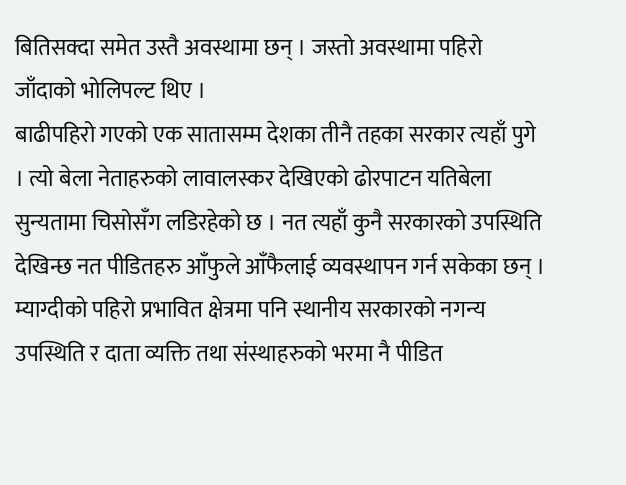बितिसक्दा समेत उस्तै अवस्थामा छन् । जस्तो अवस्थामा पहिरो जाँदाको भोलिपल्ट थिए ।
बाढीपहिरो गएको एक सातासम्म देशका तीनै तहका सरकार त्यहाँ पुगे । त्यो बेला नेताहरुको लावालस्कर देखिएको ढोरपाटन यतिबेला सुन्यतामा चिसोसँग लडिरहेको छ । नत त्यहाँ कुनै सरकारको उपस्थिति देखिन्छ नत पीडितहरु आँफुले आँफैलाई व्यवस्थापन गर्न सकेका छन् । म्याग्दीको पहिरो प्रभावित क्षेत्रमा पनि स्थानीय सरकारको नगन्य उपस्थिति र दाता व्यक्ति तथा संस्थाहरुको भरमा नै पीडित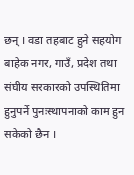छन् । वडा तहबाट हुने सहयोग बाहेक नगर, गाउँ, प्रदेश तथा संघीय सरकारको उपस्थितिमा हुनुपर्ने पुनःस्थापनाको काम हुन सकेको छैन ।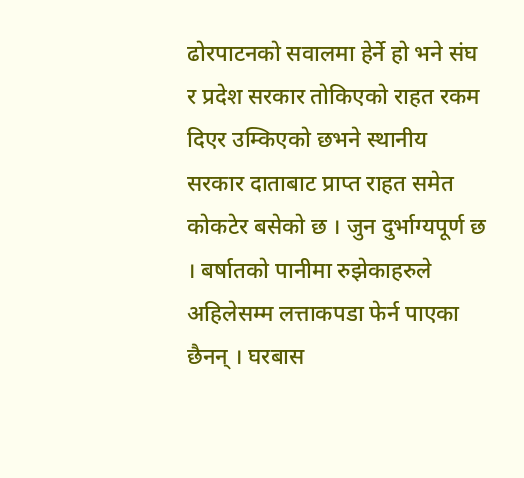ढोरपाटनको सवालमा हेर्ने हो भने संघ र प्रदेश सरकार तोकिएको राहत रकम दिएर उम्किएको छभने स्थानीय सरकार दाताबाट प्राप्त राहत समेत कोकटेर बसेको छ । जुन दुर्भाग्यपूर्ण छ । बर्षातको पानीमा रुझेकाहरुले अहिलेसम्म लत्ताकपडा फेर्न पाएका छैनन् । घरबास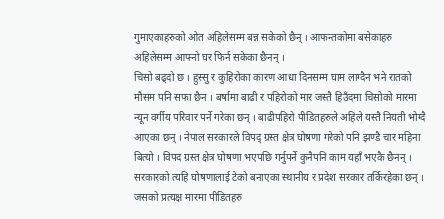गुमाएकाहरुको ओत अहिलेसम्म बन्न सकेको छैन् । आफन्तकोमा बसेकाहरु अहिलेसम्म आफ्नो घर फिर्न सकेका छैनन् ।
चिसो बढ्दो छ । हुस्सु र कुहिरोका कारण आधा दिनसम्म घाम लाग्दैन भने रातको मौसम पनि सफा छैन । बर्षामा बाढी र पहिरोको मार जस्तै हिउँदमा चिसोको मारमा न्यून वर्गीय परिवार पर्ने गरेका छन् । बाढीपहिरो पीडितहरुले अहिले यस्तै नियती भोग्दै आएका छन् । नेपाल सरकारले विपद् ग्रस्त क्षेत्र घोषणा गरेको पनि झण्डै चार महिना बित्यो । विपद ग्रस्त क्षेत्र घोषणा भएपछि गर्नुपर्ने कुनैपनि काम यहाँ भएकै छैनन् । सरकारको त्यहि घोषणालाई टेको बनाएका स्थानीय र प्रदेश सरकार तर्किरहेका छन् । जसको प्रत्यक्ष मारमा पीडितहरु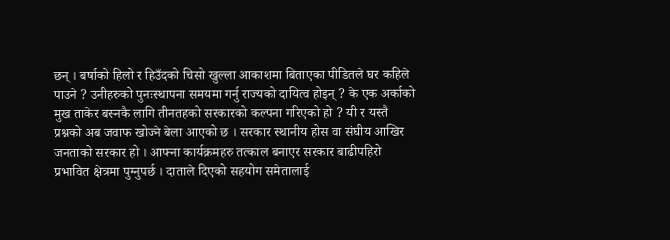छन् । बर्षाको हिलो र हिउँदको चिसो खुल्ला आकाशमा बिताएका पीडितले घर कहिले पाउने ? उनीहरुको पुनःस्थापना समयमा गर्नु राज्यको दायित्व होइन् ? के एक अर्काको मुख ताकेर बस्नकै लागि तीनतहको सरकारको कल्पना गरिएको हो ? यी र यस्तै प्रश्नको अब जवाफ खोज्ने बेला आएको छ । सरकार स्थानीय होस वा संघीय आखिर जनताको सरकार हो । आफ्ना कार्यक्रमहरु तत्काल बनाएर सरकार बाढीपहिरो प्रभावित क्षेत्रमा पुग्नुपर्छ । दाताले दिएको सहयोग समेतालाई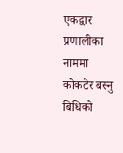एकद्वार प्रणालीका नाममा कोकटेर बस्नु बिधिको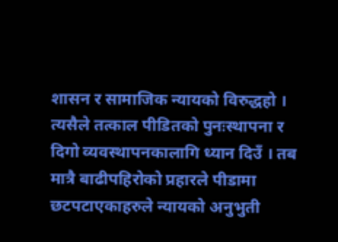शासन र सामाजिक न्यायको विरुद्धहो । त्यसैले तत्काल पीडितको पुनःस्थापना र दिगो व्यवस्थापनकालागि ध्यान दिउँ । तब मात्रै बाढीपहिरोको प्रहारले पीडामा छटपटाएकाहरुले न्यायको अनुभुती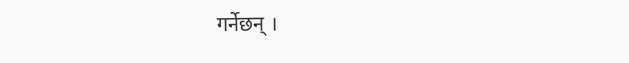गर्नेछन् ।